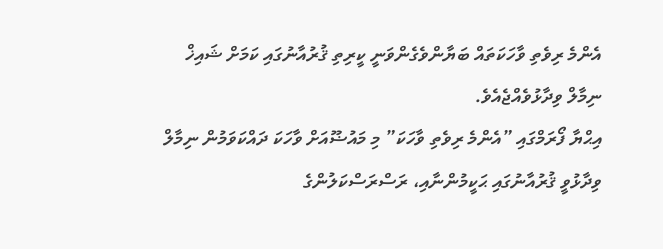އެންމެ ރިވެތި ވާހަކަތައް ބަޔާންވެގެންވަނީ ކީރިތި ޤުރުއާނުގައި ކަމަށް ޝައިޚް ނިމާލް ވިދާޅުވެއްޖެއެވެ.
އިޙްޔާ ފޯރަމްގައި ”އެންމެ ރިވެތި ވާހަކަ” މި މައުޟޫއަށް ވާހަކަ ދައްކަވަމުން ނިމާލް ވިދާޅުވީ ޤުރުއާނުގައި ޙަކީމުންނާއި، ރަސްރަސްކަލުންގެ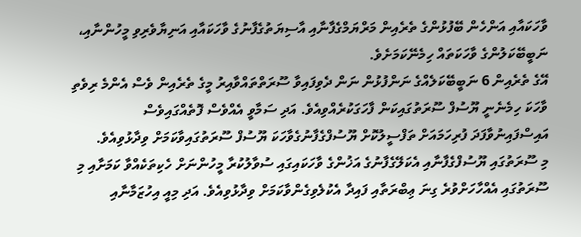ވާހަކައާއި އަންހެން ބޭފުޅުންގެ ތެރެއިން މަރްޔަމްގެފާނާއި އާސިޔަތުގެފާނުގެ ވާހަކައާއި އަނިޔާވެރިވި މީހުންނާއި، ނަބީބޭކަލުންގެ ވާހަކަތައް ހިމެނޭކަމަށެވެ.
އޭގެ ތެރެއިން 6 ނަބީބޭކަލެއްގެ ނަންފުޅުން ނަން ދެވިފައިވާ ސޫރަތްތައްވާއިރު މީގެ ތެރެއިން ވެސް އެންމެ ރިވެތި ވާހަކަ ހިމެނެނީ ޔޫސުފް ސޫރަތުގައިކަން ފާހަގަކުރެއްވިއެވެ. އަދި ސަމާވީ އެއްވެސް ފޮތެއްގައިވެސް އައިސްފައިނުވާފަދަ ފުރިހަމައަށް ތަފްސީލުކޮށް ޔޫސުފްގެފާނުގެވާހަކަ ޔޫސުފް ސޫރަތުގައިވާކަމަށް ވިދާޅުވިއެވެ.
މި ސޫރަތުގައި ޔޫސުފްގެފާނާއި އެކަލޭގެފާނުގެ އަޚުންގެ ވާހަކައިގައި ސުވާލުކުރާ މީހުންނަށް ހެކިތަކެއްވާ ކަމަށާއި މި ސޫރަތުގައި އެއްހާހަށްވުރެ ގިނަ ޢިބްރަތާއި ފައިދާ އެކުލެވިގެންވާކަމަށް ވިދާޅުވިއެވެ. އަދި މިއީ އިހުޒަމާނާއި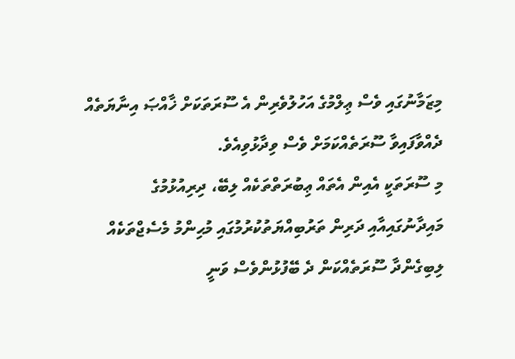މިޒަމާނުގައި ވެސް ޢިލްމުގެ އަހުލުވެރިން އެ ސޫރަތަކަށް ޚާއްޞަ އިނާޔަތެއް ދެއްވާފައިވާ ސޫރަތެއްކަމަށް ވެސް ވިދާޅުވިއެވެ.
މި ސޫރަތަކީ އެއިން އެތައް ޢިބުރަތްތަކެއް ލިބޭ، ދިރިއުޅުމުގެ މައިދާނުގައިއާއި ދަރިން ތަރުބިއްޔަތުކުރުމުގައި މުޙިންމު މެސެޖްތަކެއް ލިބިގެންދާ ސޫރަތެއްކަން ދެ ބޭފުޅުންވެސް ވަނީ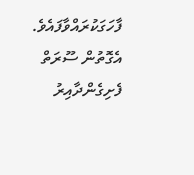ފާހަގަކުރައްވާފައެވެ.
އެގޮތުން ސޫރަތް ފެށިގެންދާއިރު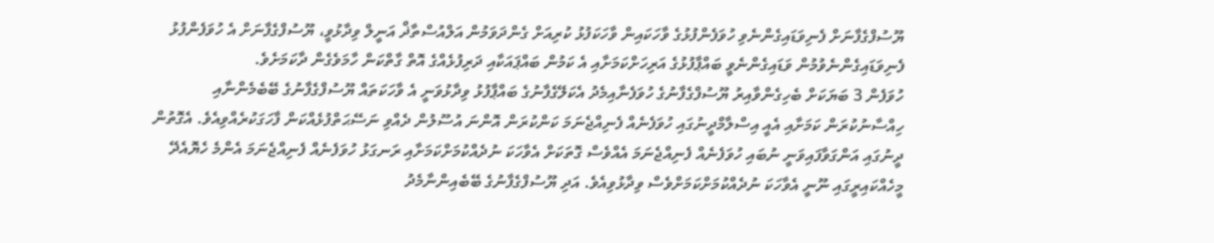ޔޫސުފްގެފާނަށް ފެނިވަޑައިގެންނެވި ހުވަފެންފުޅުގެ ވާހަކައިން ވާހަކަފުޅު ކުރިއަށް ގެންދަވަމުން އަލްއުސްތާޛް އަނީލް ވިދާޅުވީ، ޔޫސުފްގެފާނަށް އެ ހުވަފެންފުޅު ފެނިވަޑައިގެންނެވުމުން ވަޑައިގެންނެވީ ބައްޕާފުޅުގެ އަރިހަށްކަމަށާއި އެ ކަމުން ބައްޕައަކާއި ދަރިފުޅެއްގެ އޮތް ގާތްކަން ހާމަވެގެން ދާކަމަށެވެ.
ހުވަފެން 3 ބަޔަކަށް ބެހިގެންވާއިރު ޔޫސުފްގެފާނުގެ ހުވަފެނާއިމެދު އެކަލޭގެފާނުގެ ބައްޕާފުޅު ވިދާޅުވަނީ އެ ވާހަކަތައް ޔޫސުފްގެފާނުގެ ބޭބެމެންނާއި ހިއްސާނުކުރަން ކަމަށާއި އެއީ އިސްލާމްދީނުގައި ހުވަފެނެއް ފެނިއްޖެނަމަ ކަންކުރަން އޮންނަ އުސޫލުން ދެއްވި ނަސޭޙަތްފުޅެއްކަން ފާހަގަކުރެއްވިއެވެ. އެގޮތުން ދީނުގައި އަންގަވާފައިވަނީ ނުބައި ހުވަފެނެއް ފެނިއްޖެނަމަ އެއްވެސް ގޮތަކަށް އެވާހަކަ ނުދެއްކުމަށްކަމަށާއި ރަނގަޅު ހުވަފެނެއް ފެނިއްޖެނަމަ އެންމެ ހެޔޮއެދޭ މީހެއްކައިރީގައި ނޫނީ އެވާހަކަ ނުދެއްކުމަށްކަމަށްވެސް ވިދާޅުވިއެވެ. އަދި ޔޫސުފްގެފާނުގެ ބޭބެއިންނާމެދު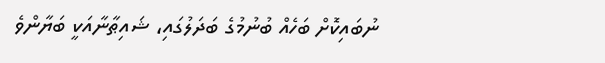ނުބައިކޮށް ބަހެއް ބުނުމުގެ ބަދަލުގައި، ޝައިޠާނާއަކީ ބަޔާންވެ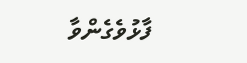ފާޅުވެގެންވާ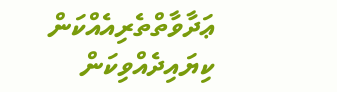ޢަދާވާތްތެރިއެއްކަން ކިޔައިދެއްވިކަން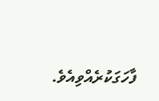ފާހަގަކުރެއްވިއެވެ.